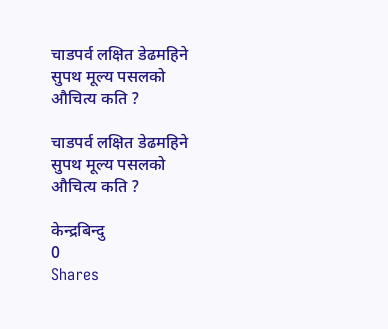चाडपर्व लक्षित डेढमहिने सुपथ मूल्य पसलको औचित्य कति ?

चाडपर्व लक्षित डेढमहिने सुपथ मूल्य पसलको औचित्य कति ?

केन्द्रबिन्दु
0
Shares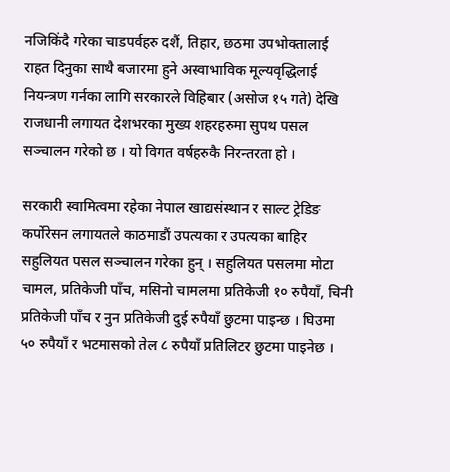नजिकिंदै गरेका चाडपर्वहरु दशैं, तिहार, छठमा उपभोक्तालाई राहत दिनुका साथै बजारमा हुने अस्वाभाविक मूल्यवृद्धिलाई नियन्त्रण गर्नका लागि सरकारले विहिबार (असोज १५ गते) देखि राजधानी लगायत देशभरका मुख्य शहरहरुमा सुपथ पसल सञ्चालन गरेको छ । यो विगत वर्षहरुकै निरन्तरता हो ।

सरकारी स्वामित्वमा रहेका नेपाल खाद्यसंस्थान र साल्ट ट्रेडिङ कर्पोरेसन लगायतले काठमाडौं उपत्यका र उपत्यका बाहिर सहुलियत पसल सञ्चालन गरेका हुन् । सहुलियत पसलमा मोटा चामल, प्रतिकेजी पाँच, मसिनो चामलमा प्रतिकेजी १० रुपैयाँ, चिनी प्रतिकेजी पाँच र नुन प्रतिकेजी दुई रुपैयाँ छुटमा पाइन्छ । घिउमा ५० रुपैयाँ र भटमासको तेल ८ रुपैयाँ प्रतिलिटर छुटमा पाइनेछ ।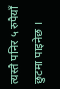त्यस्तै पनिर ५ रुपैयाँ छुटमा पाइनेछ ।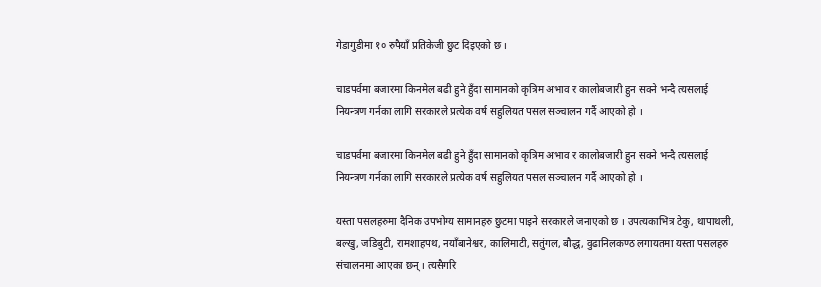गेडागुडीमा १० रुपैयाँ प्रतिकेजी छुट दिइएको छ ।

चाडपर्वमा बजारमा किनमेल बढी हुने हुँदा सामानको कृत्रिम अभाव र कालोबजारी हुन सक्ने भन्दै त्यसलाई नियन्त्रण गर्नका लागि सरकारले प्रत्येक वर्ष सहुलियत पसल सञ्चालन गर्दै आएको हो ।

चाडपर्वमा बजारमा किनमेल बढी हुने हुँदा सामानको कृत्रिम अभाव र कालोबजारी हुन सक्ने भन्दै त्यसलाई नियन्त्रण गर्नका लागि सरकारले प्रत्येक वर्ष सहुलियत पसल सञ्चालन गर्दै आएको हो ।

यस्ता पसलहरुमा दैनिक उपभोग्य सामानहरु छुटमा पाइने सरकारले जनाएको छ । उपत्यकाभित्र टेकु, थापाथली, बल्खु, जडिबुटी, रामशाहपथ, नयाँबानेश्वर, कालिमाटी, सतुंगल, बौद्ध, वुढानिलकण्ठ लगायतमा यस्ता पसलहरु संचालनमा आएका छन् । त्यसैगरि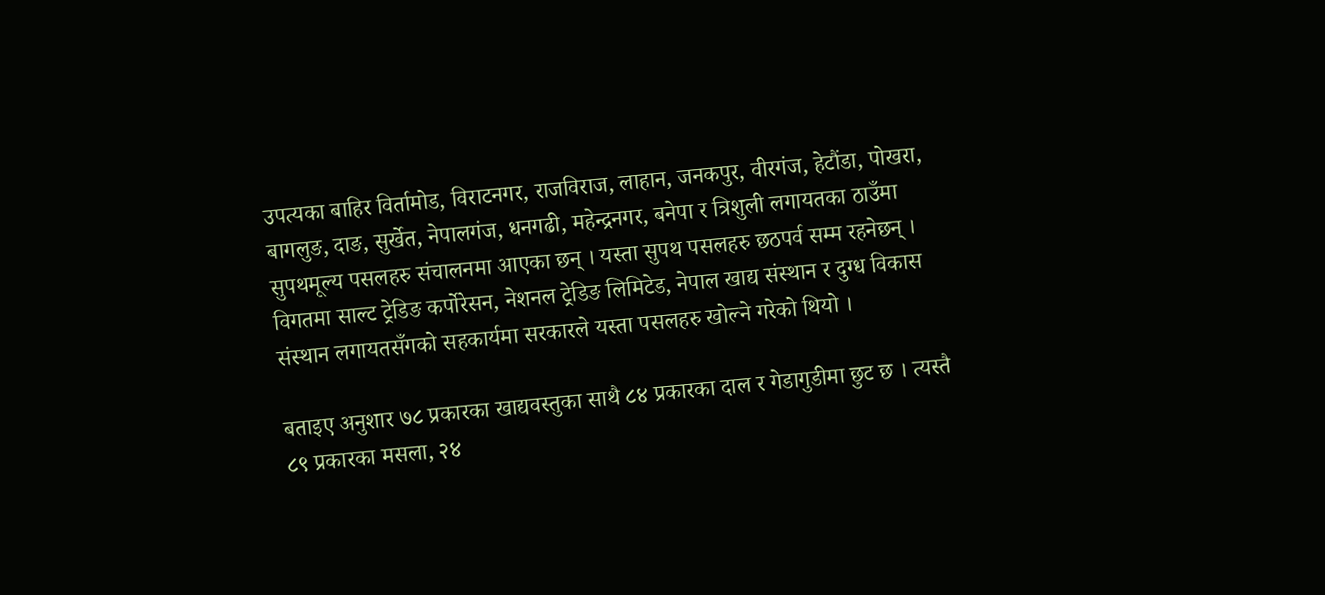उपत्यका बाहिर विर्तामोड, विराटनगर, राजविराज, लाहान, जनकपुर, वीरगंज, हेटौंडा, पोखरा, बागलुङ, दाङ, सुर्खेत, नेपालगंज, धनगढी, महेन्द्रनगर, बनेपा र त्रिशुली लगायतका ठाउँमा सुपथमूल्य पसलहरु संचालनमा आएका छन् । यस्ता सुपथ पसलहरु छठपर्व सम्म रहनेछन् । विगतमा साल्ट ट्रेडिङ कर्पोरेसन, नेशनल ट्रेडिङ लिमिटेड, नेपाल खाद्य संस्थान र दुग्ध विकास संस्थान लगायतसँगको सहकार्यमा सरकारले यस्ता पसलहरु खोल्ने गरेको थियो ।

बताइए अनुशार ७८ प्रकारका खाद्यवस्तुका साथै ८४ प्रकारका दाल र गेडागुडीमा छुट छ । त्यस्तै ८९ प्रकारका मसला, २४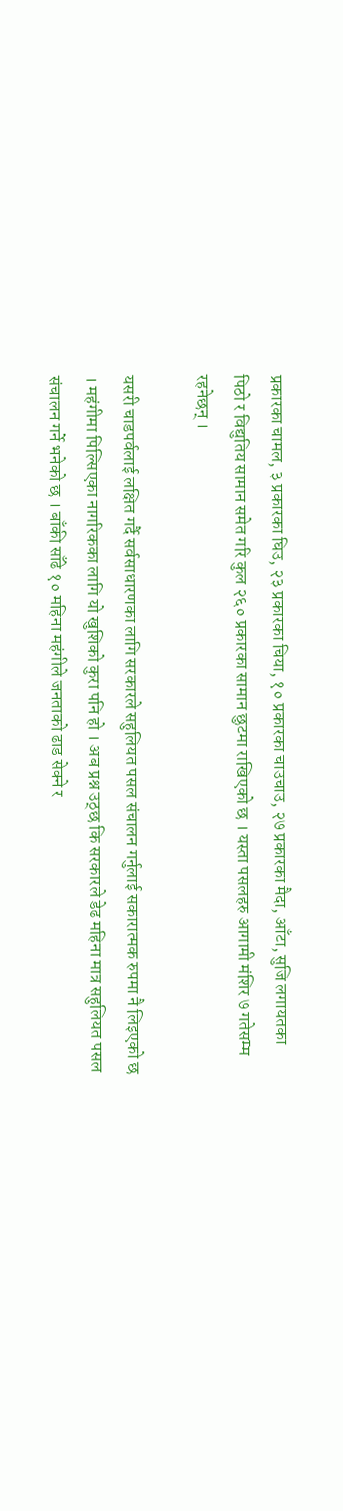प्रकारका चामल, ३ प्रकारका घिउ, २३ प्रकारका चिया, १० प्रकारका चाउचाउ, २७ प्रकारका मैदा, आँटा, सुजि लगायतका पिठो र विद्युतिय सामान समेत गरि कुल २६० प्रकारका सामान छुटमा राखिएको छ । यस्ता पसलहरु आगामी मंशिर ७ गतेसम्म रहनेछन् ।

यसरी चाडपर्वलाई लक्षित गर्दै सर्वसाधारणका लागि सरकारले सहुलियत पसल संचालन गर्नुलाई सकारात्मक रुपमा नै लिइएको छ । महंगीमा पिल्सिएका नागरिकका लागि यो खुशिको कुरा पनि हो । अब प्रश्न उठ्छ कि सरकारले डेढ महिना मात्र सहुलियत पसल संचालन गर्ने भनेको छ । बाँकी साँढे १० महिना महंगीले जनताको ढाड सेक्ने र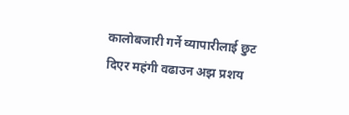कालोबजारी गर्ने व्यापारीलाई छुट दिएर महंगी वढाउन अझ प्रशय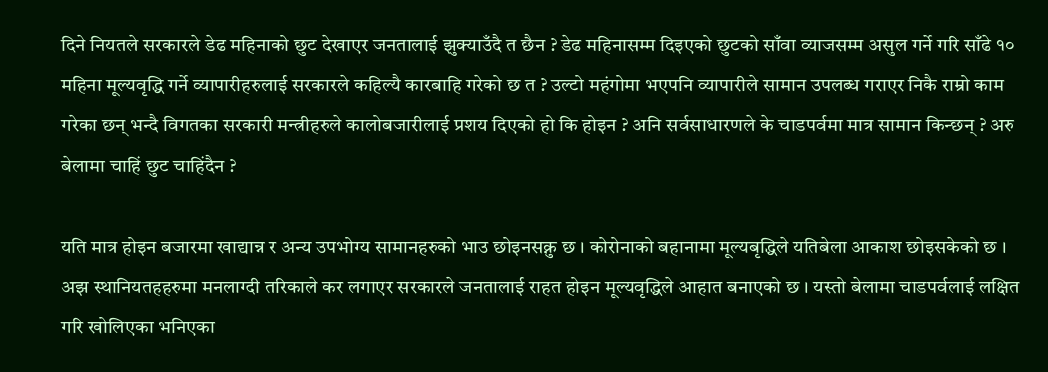दिने नियतले सरकारले डेढ महिनाको छुट देखाएर जनतालाई झुक्याउँदै त छैन ? डेढ महिनासम्म दिइएको छुटको साँवा व्याजसम्म असुल गर्ने गरि साँढे १० महिना मूल्यवृद्धि गर्ने व्यापारीहरुलाई सरकारले कहिल्यै कारबाहि गरेको छ त ? उल्टो महंगोमा भएपनि व्यापारीले सामान उपलब्ध गराएर निकै राम्रो काम गरेका छन् भन्दै विगतका सरकारी मन्त्रीहरुले कालोबजारीलाई प्रशय दिएको हो कि होइन ? अनि सर्वसाधारणले के चाडपर्वमा मात्र सामान किन्छन् ? अरु बेलामा चाहिं छुट चाहिंदैन ?

यति मात्र होइन बजारमा खाद्यान्न र अन्य उपभोग्य सामानहरुको भाउ छोइनसक्नु छ । कोरोनाको बहानामा मूल्यबृद्धिले यतिबेला आकाश छोइसकेको छ । अझ स्थानियतहहरुमा मनलाग्दी तरिकाले कर लगाएर सरकारले जनतालाई राहत होइन मूल्यवृद्धिले आहात बनाएको छ । यस्तो बेलामा चाडपर्वलाई लक्षित गरि खोलिएका भनिएका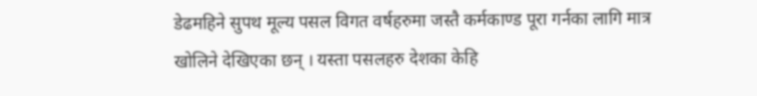डेढमहिने सुपथ मूल्य पसल विगत वर्षहरुमा जस्तै कर्मकाण्ड पूरा गर्नका लागि मात्र खोलिने देखिएका छन् । यस्ता पसलहरु देशका केहि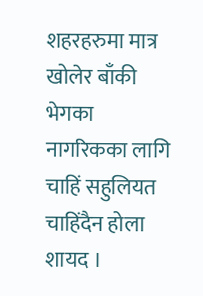शहरहरुमा मात्र खोलेर बाँकी भेगका नागरिकका लागि चाहिं सहुलियत चाहिंदैन होला शायद ।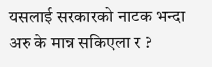यसलाई सरकारको नाटक भन्दा अरु के मान्न सकिएला र ?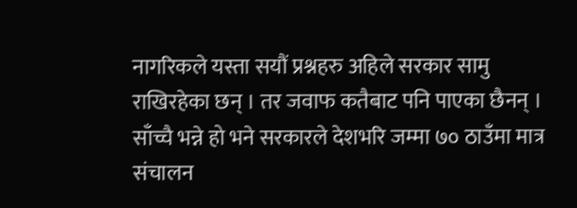नागरिकले यस्ता सयौं प्रश्नहरु अहिले सरकार सामु राखिरहेका छन् । तर जवाफ कतैबाट पनि पाएका छैनन् । साँच्चै भन्ने हो भने सरकारले देशभरि जम्मा ७० ठाउँमा मात्र संचालन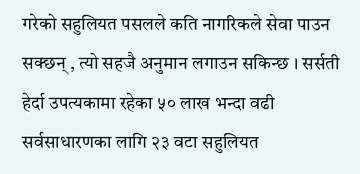गरेको सहुलियत पसलले कति नागरिकले सेवा पाउन सक्छन् , त्यो सहजै अनुमान लगाउन सकिन्छ । सर्सती हेर्दा उपत्यकामा रहेका ५० लाख भन्दा वढी सर्वसाधारणका लागि २३ वटा सहुलियत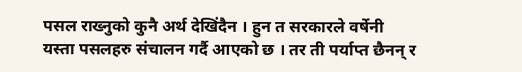पसल राख्नुको कुनै अर्थ देखिंदैन । हुन त सरकारले वर्षेनी यस्ता पसलहरु संचालन गर्दै आएको छ । तर ती पर्याप्त छैनन् र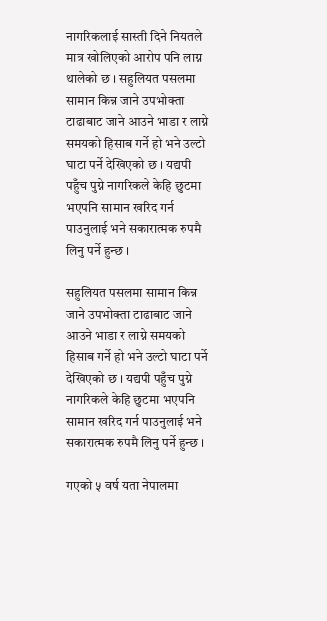नागरिकलाई सास्ती दिने नियतले मात्र खोलिएको आरोप पनि लाग्न थालेको छ । सहुलियत पसलमा सामान किन्न जाने उपभोक्ता टाढाबाट जाने आउने भाडा र लाग्ने समयको हिसाब गर्ने हो भने उल्टो घाटा पर्ने देखिएको छ । यद्यपी पहुँच पुग्ने नागरिकले केहि छुटमा भएपनि सामान खरिद गर्न पाउनुलाई भने सकारात्मक रुपमै लिनु पर्ने हुन्छ ।

सहुलियत पसलमा सामान किन्न जाने उपभोक्ता टाढाबाट जाने आउने भाडा र लाग्ने समयको हिसाब गर्ने हो भने उल्टो घाटा पर्ने देखिएको छ । यद्यपी पहुँच पुग्ने नागरिकले केहि छुटमा भएपनि सामान खरिद गर्न पाउनुलाई भने सकारात्मक रुपमै लिनु पर्ने हुन्छ ।

गएको ५ वर्ष यता नेपालमा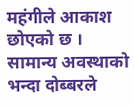महंगीले आकाश छोएको छ । सामान्य अवस्थाको भन्दा दोब्बरले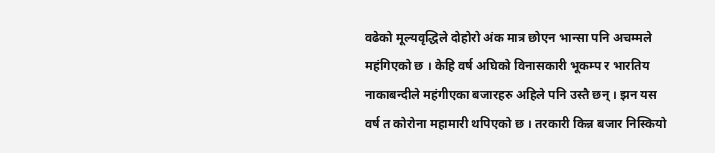वढेको मूल्यवृद्धिले दोहोरो अंक मात्र छोएन भान्सा पनि अचम्मले महंगिएको छ । केहि वर्ष अघिको विनासकारी भूकम्प र भारतिय नाकाबन्दीले महंगीएका बजारहरु अहिले पनि उस्तै छन् । झन यस वर्ष त कोरोना महामारी थपिएको छ । तरकारी किन्न बजार निस्कियो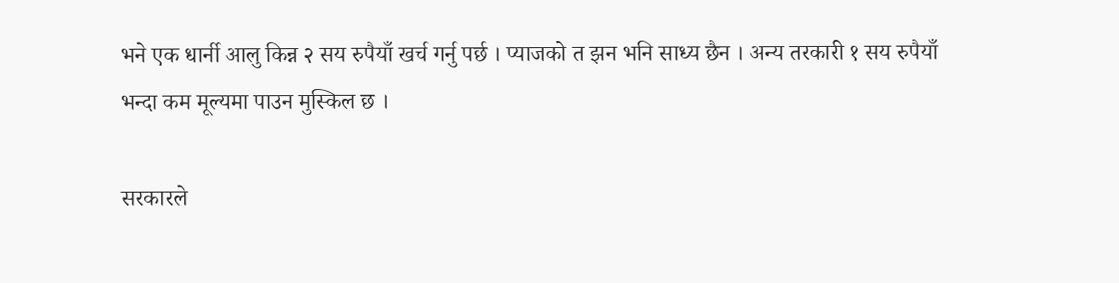भने एक धार्नी आलु किन्न २ सय रुपैयाँ खर्च गर्नु पर्छ । प्याजको त झन भनि साध्य छैन । अन्य तरकारी १ सय रुपैयाँ भन्दा कम मूल्यमा पाउन मुस्किल छ ।

सरकारले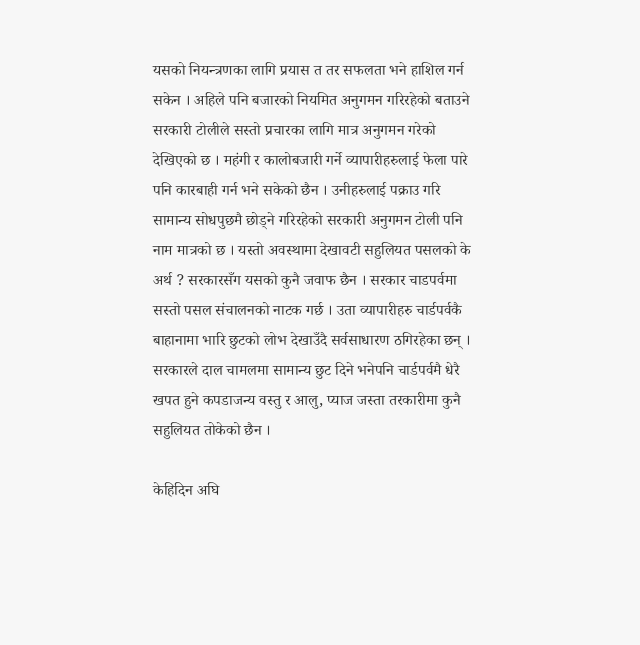यसको नियन्त्रणका लागि प्रयास त तर सफलता भने हाशिल गर्न सकेन । अहिले पनि बजारको नियमित अनुगमन गरिरहेको बताउने सरकारी टोलीले सस्तो प्रचारका लागि मात्र अनुगमन गरेको देखिएको छ । महंगी र कालोबजारी गर्ने व्यापारीहरुलाई फेला पारे पनि कारबाही गर्न भने सकेको छैन । उनीहरुलाई पक्राउ गरि सामान्य सोधपुछमै छोड्ने गरिरहेको सरकारी अनुगमन टोली पनि नाम मात्रको छ । यस्तो अवस्थामा देखावटी सहुलियत पसलको के अर्थ ? सरकारसँग यसको कुनै जवाफ छैन । सरकार चाडपर्वमा सस्तो पसल संचालनको नाटक गर्छ । उता व्यापारीहरु चार्डपर्वकै बाहानामा भारि छुटको लोभ देखाउँदै सर्वसाधारण ठगिरहेका छन् । सरकारले दाल चामलमा सामान्य छुट दिने भनेपनि चार्डपर्वमै धेरै खपत हुने कपडाजन्य वस्तु र आलु, प्याज जस्ता तरकारीमा कुनै सहुलियत तोकेको छैन ।

केहिदिन अघि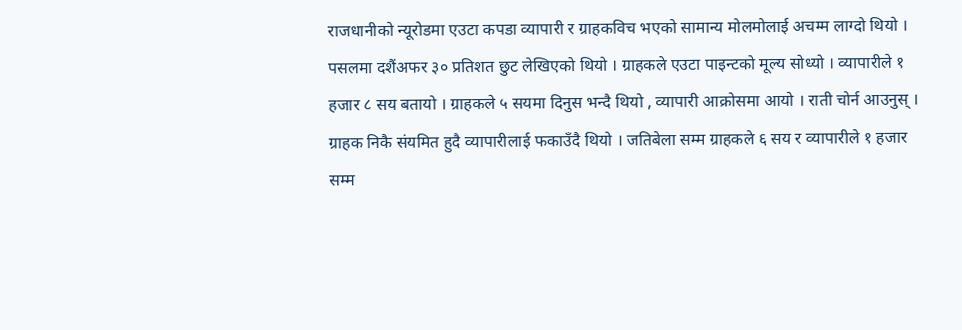राजधानीको न्यूरोडमा एउटा कपडा व्यापारी र ग्राहकविच भएको सामान्य मोलमोलाई अचम्म लाग्दो थियो । पसलमा दशैंअफर ३० प्रतिशत छुट लेखिएको थियो । ग्राहकले एउटा पाइन्टको मूल्य सोध्यो । व्यापारीले १ हजार ८ सय बतायो । ग्राहकले ५ सयमा दिनुस भन्दै थियो , व्यापारी आक्रोसमा आयो । राती चोर्न आउनुस् । ग्राहक निकै संयमित हुदै व्यापारीलाई फकाउँदै थियो । जतिबेला सम्म ग्राहकले ६ सय र व्यापारीले १ हजार सम्म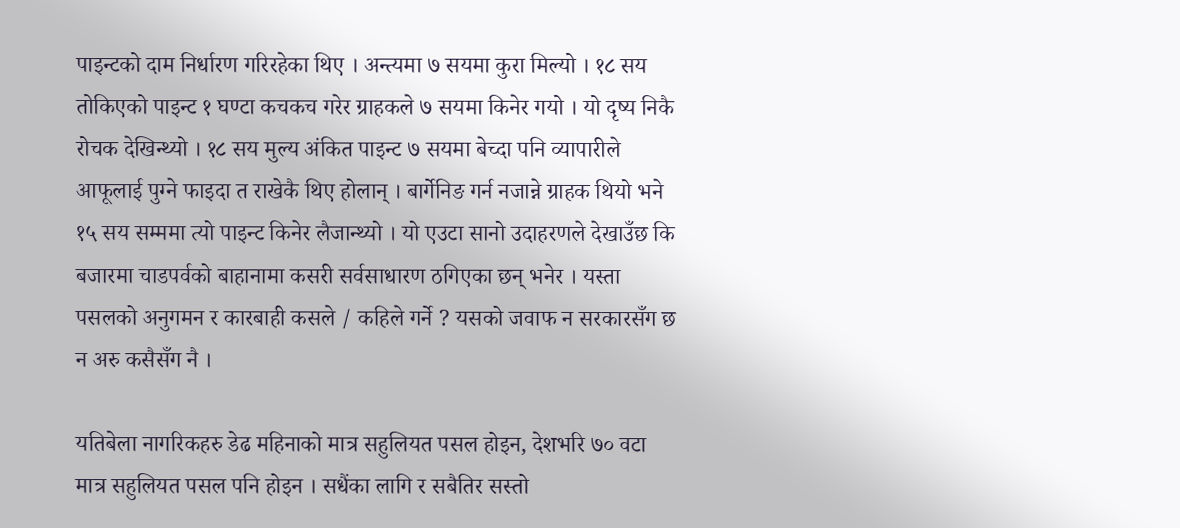पाइन्टको दाम निर्धारण गरिरहेका थिए । अन्त्यमा ७ सयमा कुरा मिल्यो । १८ सय तोकिएको पाइन्ट १ घण्टा कचकच गरेर ग्राहकले ७ सयमा किनेर गयो । यो दृष्य निकै रोचक देखिन्थ्यो । १८ सय मुल्य अंकित पाइन्ट ७ सयमा बेच्दा पनि व्यापारीले आफूलाई पुग्ने फाइदा त राखेकै थिए होलान् । बार्गेनिङ गर्न नजान्ने ग्राहक थियो भने १५ सय सम्ममा त्यो पाइन्ट किनेर लैजान्थ्यो । यो एउटा सानो उदाहरणले देखाउँछ कि बजारमा चाडपर्वको बाहानामा कसरी सर्वसाधारण ठगिएका छन् भनेर । यस्ता पसलको अनुगमन र कारबाही कसले / कहिले गर्ने ? यसको जवाफ न सरकारसँग छ न अरु कसैसँग नै ।

यतिबेला नागरिकहरु डेढ महिनाको मात्र सहुलियत पसल होइन, देशभरि ७० वटा मात्र सहुलियत पसल पनि होइन । सधैंका लागि र सबैतिर सस्तो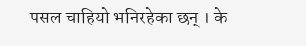पसल चाहियो भनिरहेका छन् । के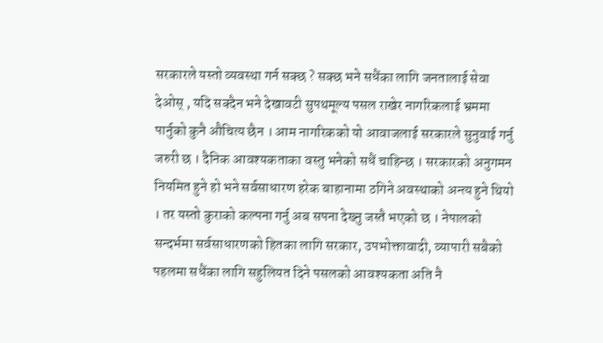सरकारले यस्तो व्यवस्था गर्न सक्छ ? सक्छ भने सधैंका लागि जनतालाई सेवा देओस् , यदि सक्दैन भने देखावटी सुपथमूल्य पसल राखेर नागरिकलाई भ्रममा पार्नुको कुनै औचित्य छैन । आम नागरिकको यो आवाजलाई सरकारले सुनुवाई गर्नु जरुरी छ । दैनिक आवश्यकताका वस्तु भनेको सधैं चाहिन्छ । सरकारको अनुगमन नियमित हुने हो भने सर्वसाधारण हरेक बाहानामा ठगिने अवस्थाको अन्त्य हुने थियो । तर यस्तो कुराको कल्पना गर्नु अब सपना देख्नु जस्तै भएको छ । नेपालको सन्दर्भमा सर्वसाधारणको हितका लागि सरकार, उपभोक्तावादी, व्यापारी सबैको पहलमा सधैंका लागि सहुलियत दिने पसलको आवश्यकता अति नै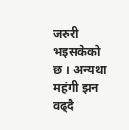जरुरी भइसकेको छ । अन्यथा महंगी झन वढ्दै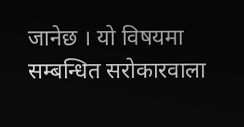जानेछ । यो विषयमा सम्बन्धित सरोकारवाला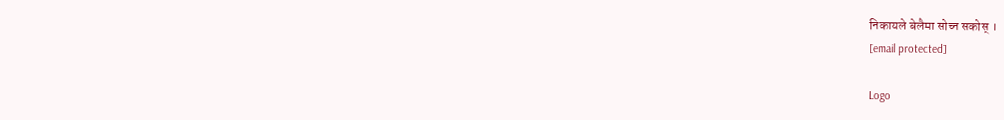निकायले बेलैमा सोच्न सकोस् ।
[email protected]

Logo